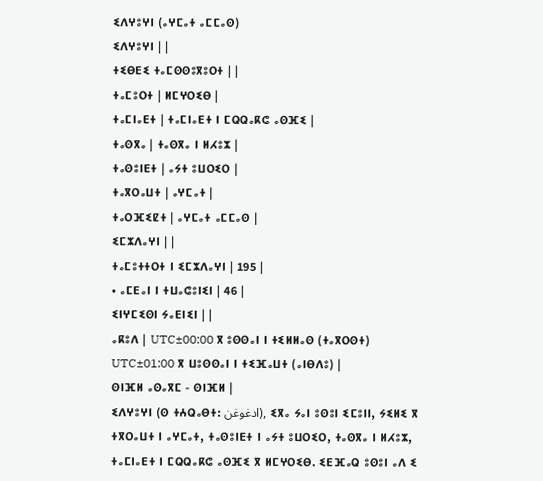ⵉⴷⵖⵓⵖⵏ (ⴰⵖⵎⴰⵜ ⴰⵎⵎⴰⵙ)
ⵉⴷⵖⵓⵖⵏ | |
ⵜⵉⴱⴹⵉ ⵜⴰⵎⵙⵙⵓⴳⵓⵔⵜ | |
ⵜⴰⵎⵓⵔⵜ | ⵍⵎⵖⵔⵉⴱ |
ⵜⴰⵎⵏⴰⴹⵜ | ⵜⴰⵎⵏⴰⴹⵜ ⵏ ⵎⵕⵕⴰⴽⵛ ⴰⵙⴼⵉ |
ⵜⴰⵙⴳⴰ | ⵜⴰⵙⴳⴰ ⵏ ⵍⵃⵓⵣ |
ⵜⴰⵙⵓⵏⴹⵜ | ⴰⵢⵜ ⵓⵡⵔⵉⵔ |
ⵜⴰⴳⵔⴰⵡⵜ | ⴰⵖⵎⴰⵜ |
ⵜⴰⵔⴼⵉⵇⵜ | ⴰⵖⵎⴰⵜ ⴰⵎⵎⴰⵙ |
ⵉⵎⵣⴷⴰⵖⵏ | |
ⵜⴰⵎⵓⵜⵜⵔⵜ ⵏ ⵉⵎⵣⴷⴰⵖⵏ | 195 |
• ⴰⵎⴹⴰⵏ ⵏ ⵜⵡⴰⵛⵓⵏⵉⵏ | 46 |
ⵉⵏⵖⵎⵉⵙⵏ ⵢⴰⴹⵏⵉⵏ | |
ⴰⴽⵓⴷ | UTC±00:00 ⴳ ⵓⵙⵙⴰⵏ ⵏ ⵜⵉⵍⵍⴰⵙ (ⵜⴰⴳⵔⵙⵜ) UTC±01:00 ⴳ ⵡⵓⵙⵙⴰⵏ ⵏ ⵜⵉⴼⴰⵡⵜ (ⴰⵏⴱⴷⵓ) |
ⵙⵏⴼⵍ ⴰⵙⴰⴳⵎ - ⵙⵏⴼⵍ |
ⵉⴷⵖⵓⵖⵏ (ⵙ ⵜⵄⵕⴰⴱⵜ: ادغوغن), ⵉⴳⴰ ⵢⴰⵏ ⵓⵙⵓⵏ ⵉⵎⵓⵏⵏ, ⵢⵉⵍⵉ ⴳ ⵜⴳⵔⴰⵡⵜ ⵏ ⴰⵖⵎⴰⵜ, ⵜⴰⵙⵓⵏⴹⵜ ⵏ ⴰⵢⵜ ⵓⵡⵔⵉⵔ, ⵜⴰⵙⴳⴰ ⵏ ⵍⵃⵓⵣ, ⵜⴰⵎⵏⴰⴹⵜ ⵏ ⵎⵕⵕⴰⴽⵛ ⴰⵙⴼⵉ ⴳ ⵍⵎⵖⵔⵉⴱ. ⵉⴹⴼⴰⵕ ⵓⵙⵓⵏ ⴰⴷ ⵉ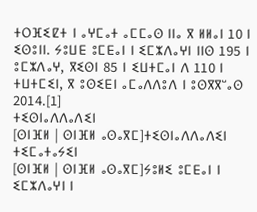ⵜⵔⴼⵉⵇⵜ ⵏ ⴰⵖⵎⴰⵜ ⴰⵎⵎⴰⵙ ⵏⵏⴰ ⴳ ⵍⵍⴰⵏ 10 ⵏ ⵉⵙⵓⵏⵏ. ⵢⵓⵡⴹ ⵓⵎⴹⴰⵏ ⵏ ⵉⵎⵣⴷⴰⵖⵏ ⵏⵏⵙ 195 ⵏ ⵓⵎⵣⴷⴰⵖ, ⴳⵉⵙⵏ 85 ⵏ ⵉⵡⵜⵎⴰⵏ ⴷ 110 ⵏ ⵜⵡⵜⵎⵉⵏ, ⴳ ⵓⵙⵉⴹⵏ ⴰⵎⴰⴷⴷⵓⴷ ⵏ ⵓⵙⴳⴳⵯⴰⵙ 2014.[1]
ⵜⵉⵙⵏⴰⴷⴷⴰⴷⵉⵏ
[ⵙⵏⴼⵍ | ⵙⵏⴼⵍ ⴰⵙⴰⴳⵎ]ⵜⵉⵙⵏⴰⴷⴷⴰⴷⵉⵏ ⵜⵉⵎⴰⵜⴰⵢⵉⵏ
[ⵙⵏⴼⵍ | ⵙⵏⴼⵍ ⴰⵙⴰⴳⵎ]ⵢⵓⵍⵉ ⵓⵎⴹⴰⵏ ⵏ ⵉⵎⵣⴷⴰⵖⵏ ⵏ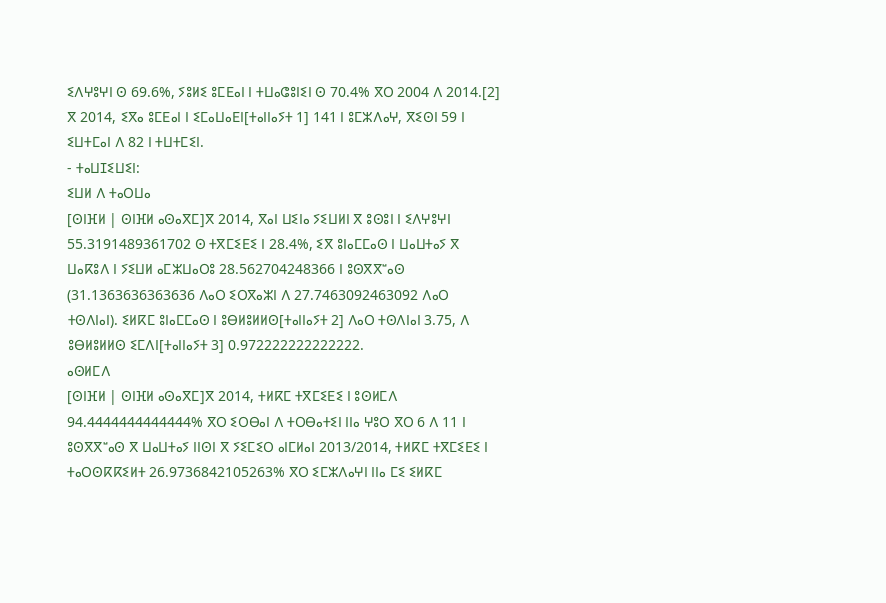ⵉⴷⵖⵓⵖⵏ ⵙ 69.6%, ⵢⵓⵍⵉ ⵓⵎⴹⴰⵏ ⵏ ⵜⵡⴰⵛⵓⵏⵉⵏ ⵙ 70.4% ⴳⵔ 2004 ⴷ 2014.[2] ⴳ 2014, ⵉⴳⴰ ⵓⵎⴹⴰⵏ ⵏ ⵉⵎⴰⵡⴰⴹⵏ[ⵜⴰⵏⵏⴰⵢⵜ 1] 141 ⵏ ⵓⵎⵣⴷⴰⵖ, ⴳⵉⵙⵏ 59 ⵏ ⵉⵡⵜⵎⴰⵏ ⴷ 82 ⵏ ⵜⵡⵜⵎⵉⵏ.
- ⵜⴰⵡⵊⵉⵡⵉⵏ:
ⵉⵡⵍ ⴷ ⵜⴰⵔⵡⴰ
[ⵙⵏⴼⵍ | ⵙⵏⴼⵍ ⴰⵙⴰⴳⵎ]ⴳ 2014, ⴳⴰⵏ ⵡⵉⵏⴰ ⵢⵉⵡⵍⵏ ⴳ ⵓⵙⵓⵏ ⵏ ⵉⴷⵖⵓⵖⵏ 55.3191489361702 ⵙ ⵜⴳⵎⵉⴹⵉ ⵏ 28.4%, ⵉⴳ ⵓⵏⴰⵎⵎⴰⵙ ⵏ ⵡⴰⵡⵜⴰⵢ ⴳ ⵡⴰⴽⵓⴷ ⵏ ⵢⵉⵡⵍ ⴰⵎⵣⵡⴰⵔⵓ 28.562704248366 ⵏ ⵓⵙⴳⴳⵯⴰⵙ (31.1363636363636 ⴷⴰⵔ ⵉⵔⴳⴰⵣⵏ ⴷ 27.7463092463092 ⴷⴰⵔ ⵜⵙⴷⵏⴰⵏ). ⵉⵍⴽⵎ ⵓⵏⴰⵎⵎⴰⵙ ⵏ ⵓⴱⵍⵓⵍⵍⵙ[ⵜⴰⵏⵏⴰⵢⵜ 2] ⴷⴰⵔ ⵜⵙⴷⵏⴰⵏ 3.75, ⴷ ⵓⴱⵍⵓⵍⵍⵙ ⵉⵎⴷⵏ[ⵜⴰⵏⵏⴰⵢⵜ 3] 0.972222222222222.
ⴰⵙⵍⵎⴷ
[ⵙⵏⴼⵍ | ⵙⵏⴼⵍ ⴰⵙⴰⴳⵎ]ⴳ 2014, ⵜⵍⴽⵎ ⵜⴳⵎⵉⴹⵉ ⵏ ⵓⵙⵍⵎⴷ 94.4444444444444% ⴳⵔ ⵉⵔⴱⴰⵏ ⴷ ⵜⵔⴱⴰⵜⵉⵏ ⵏⵏⴰ ⵖⵓⵔ ⴳⵔ 6 ⴷ 11 ⵏ ⵓⵙⴳⴳⵯⴰⵙ ⴳ ⵡⴰⵡⵜⴰⵢ ⵏⵏⵙⵏ ⴳ ⵢⵉⵎⵉⵔ ⴰⵏⵎⵍⴰⵏ 2013/2014, ⵜⵍⴽⵎ ⵜⴳⵎⵉⴹⵉ ⵏ ⵜⴰⵔⵙⴽⴽⵉⵍⵜ 26.9736842105263% ⴳⵔ ⵉⵎⵣⴷⴰⵖⵏ ⵏⵏⴰ ⵎⵉ ⵉⵍⴽⵎ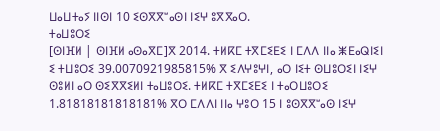ⵡⴰⵡⵜⴰⵢ ⵏⵏⵙⵏ 10 ⵉⵙⴳⴳⵯⴰⵙⵏ ⵏⵉⵖ ⵓⴳⴳⴰⵔ.
ⵜⴰⵡⵓⵔⵉ
[ⵙⵏⴼⵍ | ⵙⵏⴼⵍ ⴰⵙⴰⴳⵎ]ⴳ 2014. ⵜⵍⴽⵎ ⵜⴳⵎⵉⴹⵉ ⵏ ⵎⴷⴷ ⵏⵏⴰ ⵥⴹⴰⵕⵏⵉⵏ ⵉ ⵜⵡⵓⵔⵉ 39.0070921985815% ⴳ ⵉⴷⵖⵓⵖⵏ, ⴰⵔ ⵏⵉⵜ ⵙⵡⵓⵔⵉⵏ ⵏⵉⵖ ⵙⵓⵍⵏ ⴰⵔ ⵙⵉⴳⴳⵉⵍⵏ ⵜⴰⵡⵓⵔⵉ. ⵜⵍⴽⵎ ⵜⴳⵎⵉⴹⵉ ⵏ ⵜⴰⵔⵡⵓⵔⵉ 1.81818181818181% ⴳⵔ ⵎⴷⴷⵏ ⵏⵏⴰ ⵖⵓⵔ 15 ⵏ ⵓⵙⴳⴳⵯⴰⵙ ⵏⵉⵖ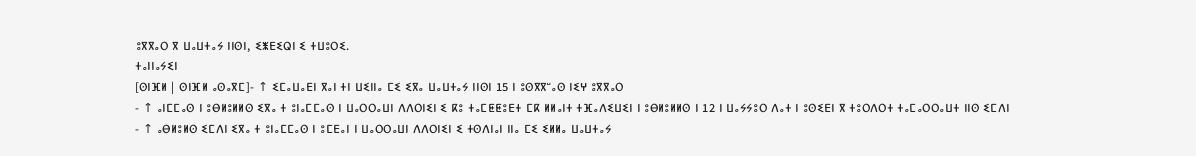ⵓⴳⴳⴰⵔ ⴳ ⵡⴰⵡⵜⴰⵢ ⵏⵏⵙⵏ, ⵉⵥⴹⵉⵕⵏ ⵉ ⵜⵡⵓⵔⵉ.
ⵜⴰⵏⵏⴰⵢⵉⵏ
[ⵙⵏⴼⵍ | ⵙⵏⴼⵍ ⴰⵙⴰⴳⵎ]- ↑ ⵉⵎⴰⵡⴰⴹⵏ ⴳⴰⵏ ⵜⵏ ⵡⵉⵏⵏⴰ ⵎⵉ ⵉⴳⴰ ⵡⴰⵡⵜⴰⵢ ⵏⵏⵙⵏ 15 ⵏ ⵓⵙⴳⴳⵯⴰⵙ ⵏⵉⵖ ⵓⴳⴳⴰⵔ
- ↑ ⴰⵏⵎⵎⴰⵙ ⵏ ⵓⴱⵍⵓⵍⵍⵙ ⵉⴳⴰ ⵜ ⵓⵏⴰⵎⵎⴰⵙ ⵏ ⵡⴰⵔⵔⴰⵡⵏ ⴷⴷⵔⵏⵉⵏ ⵉ ⴽⵓ ⵜⴰⵎⵟⵟⵓⴹⵜ ⵎⴽ ⵍⵍⴰⵏⵜ ⵜⴼⴰⴷⵉⵡⵉⵏ ⵏ ⵓⴱⵍⵓⵍⵍⵙ ⵏ 12 ⵏ ⵡⴰⵢⵢⵓⵔ ⴷⴰⵜ ⵏ ⵓⵙⵉⴹⵏ ⴳ ⵜⵓⵔⴷⵔⵜ ⵜⴰⵎⴰⵔⵔⴰⵡⵜ ⵏⵏⵙ ⵉⵎⴷⵏ
- ↑ ⴰⴱⵍⵓⵍⵙ ⵉⵎⴷⵏ ⵉⴳⴰ ⵜ ⵓⵏⴰⵎⵎⴰⵙ ⵏ ⵓⵎⴹⴰⵏ ⵏ ⵡⴰⵔⵔⴰⵡⵏ ⴷⴷⵔⵏⵉⵏ ⵉ ⵜⵙⴷⵏⴰⵏ ⵏⵏⴰ ⵎⵉ ⵉⵍⵍⴰ ⵡⴰⵡⵜⴰⵢ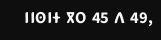ⵏⵏⵙⵏⵜ ⴳⵔ 45 ⴷ 49,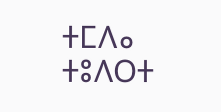ⵜⵎⴷⴰ ⵜⵓⴷⵔⵜ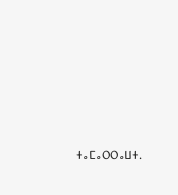ⵜⴰⵎⴰⵔⵔⴰⵡⵜ.